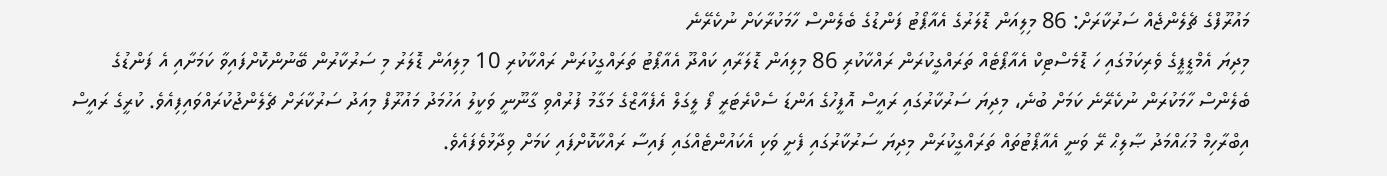މައުރޫފްގެ ޗެލެންޖެއް ސަރުކާރަށް: 86 މިލިއަން ޑޮލަރުގެ އެއާޕޯޓު ފަންޑުގެ ބެލެންސް ހާމަކުރާކަށް ނުކެރޭނެ
މިދިޔަ އެމްޑީޕީގެ ވެރިކަމުގައި ހަ ޑޮމެސްޓިކް އެއާޕޯޓެއް ތަރައްގީކުރަން ރައްކާކުރި 86 މިލިއަން ޑޮލަރާއި ކައްދޫ އެއާޕޯޓު ތަރައްގީކުރަން ރައްކާކުރި 10 މިލިއަން ޑޮލަރު މި ސަރުކާރުން ބޭނުންކޮށްފައިވާ ކަމަށާއި އެ ފަންޑުގެ ބެލެންސް ހާމަކުރަން ނުކެރޭނެ ކަމަށް ބުނެ، މިދިޔަ ސަރުކާރުގައި ރައީސް އޮފީހުގެ އަންޑަ ސެކްރެޓަރީ ފޯ ލީގަލް އެފެއާޒްގެ މަގާމު ފުރުއްވި ގާނޫނީ ވަކީލު އަހުމަދު މައުރޫފް މިއަދު ސަރުކާރަށް ޗެލެންޖުކުރައްވައިފިއެވެ. ކުރީގެ ރައީސް އިބްރާހިމް މުޙައްމަދު ޞާލިޙް ރޭ ވަނީ އެއާޕޯޓުތައް ތަރައްގީކުރަން މިދިޔަ ސަރުކާރުގައި ފެށީ ވަކި އެކައުންޓެއްގައި ފައިސާ ރައްކާކޮށްފައި ކަމަށް ވިދާޅުވެފައެވެ.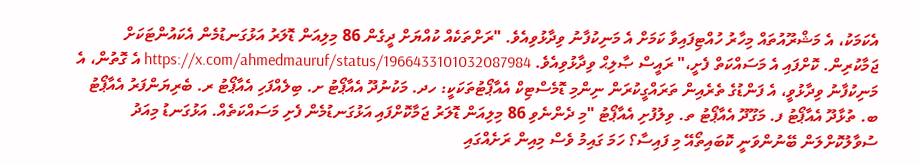އެކަމަކު، އެ މަޝްރޫއުތައް މިހާރު ހުއްޓިފައިވާ ކަމަށް އެ މަނިކުފާނު ވިދާޅުވިއެވެ. "ރަށްތަކެއް ކުއްޔަށް ދީގެން 86 މިލިއަން ޑޮލަރު އަޅުގަނޑުމެން އެކައުންޓަކަށް ޖަމާކުރިން. ކޮށްފައި އެ މަސައްކަތް ފެށީ،" ރައީސް ޞާލިޙް ވިދާޅުވިއެވެ. https://x.com/ahmedmauruf/status/1966433101032087984 އެ ގޮތުން، އެ މަނިކުފާނު ވިދާޅުވީ، އެ ފަންޑުގެ ތެރެއިން ތަރައްގީކުރަން ނިންމި ޑޮމެސްޓިކް އެއާޕޯޓުތަކަކީ: ހދ. މަކުނުދޫ އެއާޕޯޓު ށ. ބިލެއްފަހި އެއާޕޯޓު ރ. ބެރިޔަންފަރު އެއާޕޯޓު ބ. ތުޅާދޫ އެއާޕޯޓު ފ. މަގޫދޫ އެއާޕޯޓު ތ. ވިލުފުށި އެއާޕޯޓު "މި ދެންނެވި 86 މިލިއަން ޑޮލަރު ޖަމާކޮށްފައި އަޅުގަނޑުމެން ފެށި މަސައްކަތެއް. އަޅުގަނޑު މިއަދު ސުވާލުކޮށްލަން ބޭނުންވަނީ ކޮބައިތޯއޭ މި ފައިސާ؟ ހަމަ ގައިމު ވެސް މިއިން ރަށެއްގައި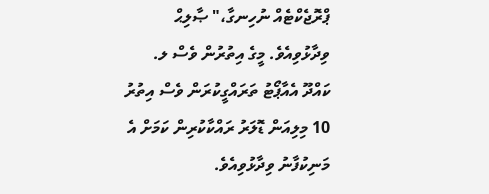ޕްރޮޖެކްޓެއް ނުހިނގާ،" ޞާލިޙް ވިދާޅުވިއެވެ. މީގެ އިތުރުން ވެސް ލ. ކައްދޫ އެއާޕޯޓު ތަރައްގީކުރަން ވެސް އިތުރު 10 މިލިއަން ޑޮލަރު ރައްކާކުރިން ކަމަށް އެ މަނިކުފާނު ވިދާޅުވިއެވެ.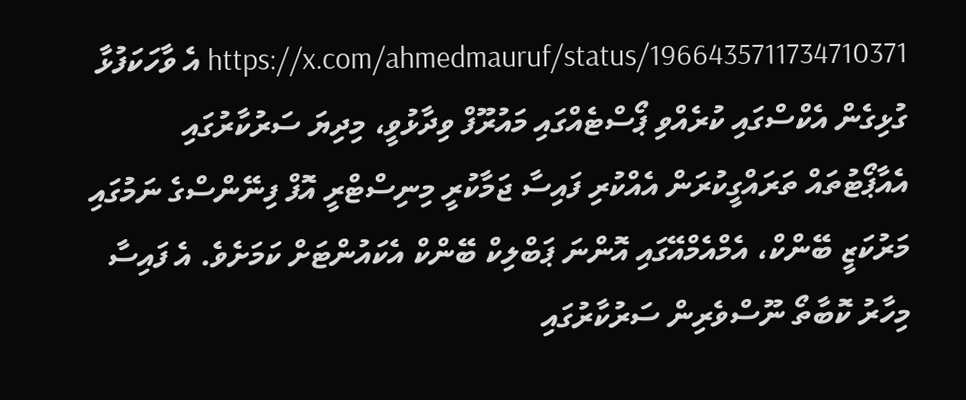https://x.com/ahmedmauruf/status/1966435711734710371 އެ ވާހަކަފުޅާ ގުޅިގެން އެކްސްގައި ކުރެއްވި ޕޯސްޓެއްގައި މައުރޫފް ވިދާޅުވީ، މިދިޔަ ސަރުކާރުގައި އެއާޕޯޓުތައް ތަރައްގީކުރަން އެއްކުރި ފައިސާ ޖަމާކުރީ މިނިސްޓްރީ އޮފް ފިނޭންސްގެ ނަމުގައި މަރުކަޒީ ބޭންކް، އެމްއެމްއޭގައި އޮންނަ ޕަބްލިކް ބޭންކް އެކައުންޓަށް ކަމަށެވެ. އެ ފައިސާ މިހާރު ކޮބާތޯ ނޫސްވެރިން ސަރުކާރުގައި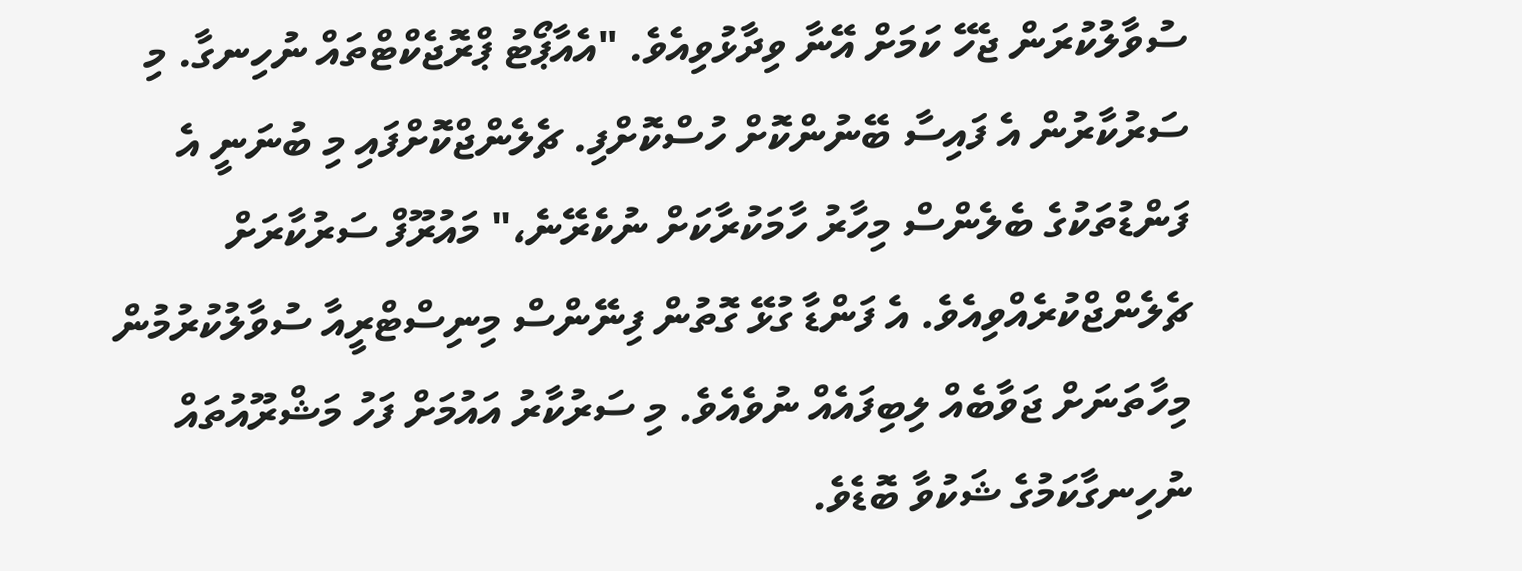ސުވާލުކުރަން ޖެހޭ ކަމަށް އޭނާ ވިދާޅުވިއެވެ. "އެއާޕޯޓު ޕްރޮޖެކްޓްތައް ނުހިނގާ. މި ސަރުކާރުން އެ ފައިސާ ބޭނުންކޮށް ހުސްކޮށްފި. ޗެލެންޖްކޮށްފައި މި ބުނަނީ އެ ފަންޑުތަކުގެ ބެލެންސް މިހާރު ހާމަކުރާކަށް ނުކެރޭނެ،" މައުރޫފް ސަރުކާރަށް ޗެލެންޖްކުރެއްވިއެވެ. އެ ފަންޑާ ގުޅޭ ގޮތުން ފިނޭންސް މިނިސްޓްރީއާ ސުވާލުކުރުމުން މިހާތަނަށް ޖަވާބެއް ލިބިފައެއް ނުވެއެވެ. މި ސަރުކާރު އައުމަށް ފަހު މަޝްރޫއުތައް ނުހިނގާކަމުގެ ޝަކުވާ ބޮޑެވެ.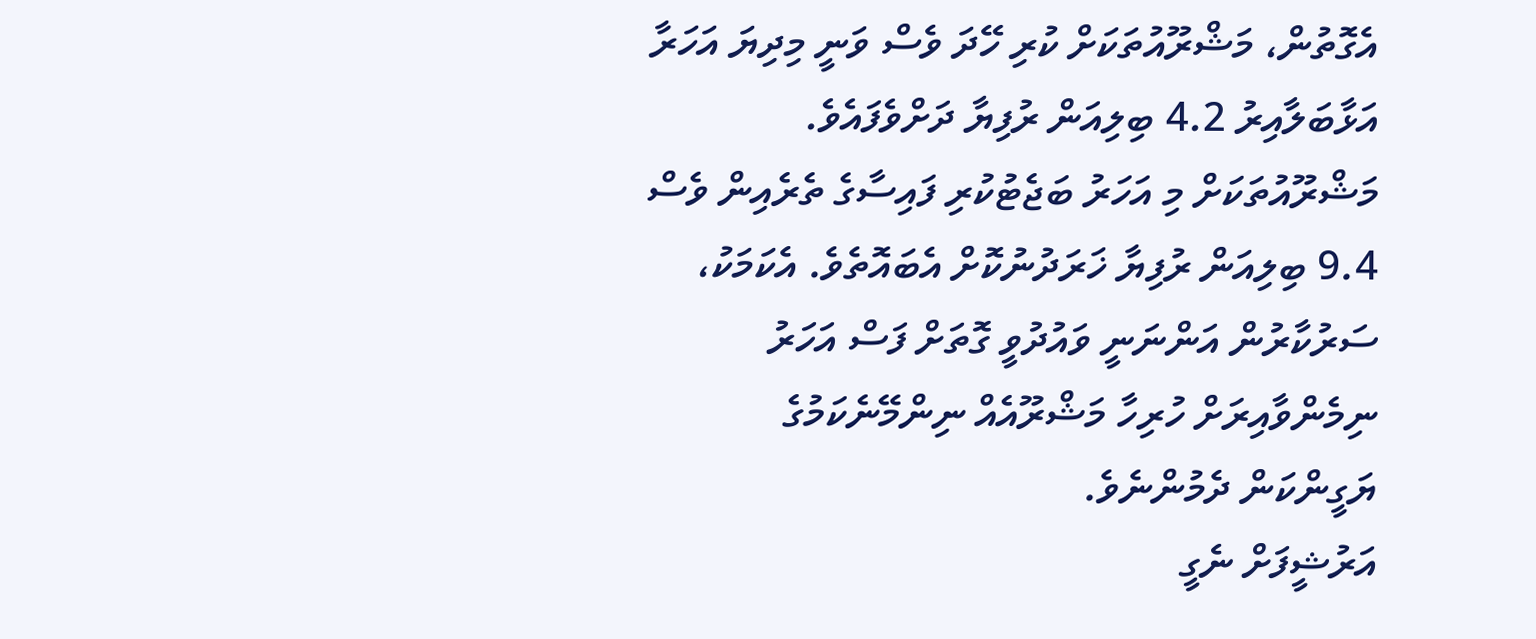އެގޮތުން، މަޝްރޫއުތަކަށް ކުރި ހޭދަ ވެސް ވަނީ މިދިޔަ އަހަރާ އަޅާބަލާއިރު 4.2 ބިލިއަން ރުފިޔާ ދަށްވެފައެވެ. މަޝްރޫއުތަކަށް މި އަހަރު ބަޖެޓުކުރި ފައިސާގެ ތެރެއިން ވެސް 9.4 ބިލިއަން ރުފިޔާ ޚަރަދުނުކޮށް އެބައޮތެވެ. އެކަމަކު، ސަރުކާރުން އަންނަނީ ވައުދުވީ ގޮތަށް ފަސް އަހަރު ނިމެންވާއިރަށް ހުރިހާ މަޝްރޫއެއް ނިންމޭނެކަމުގެ ޔަގީންކަން ދެމުންނެވެ.
އަރުޝީފަށް ނެގީ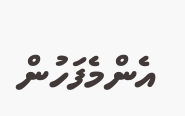އެންމެފަހުން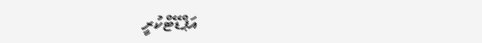އަޕްޑޭޓްކުރީ